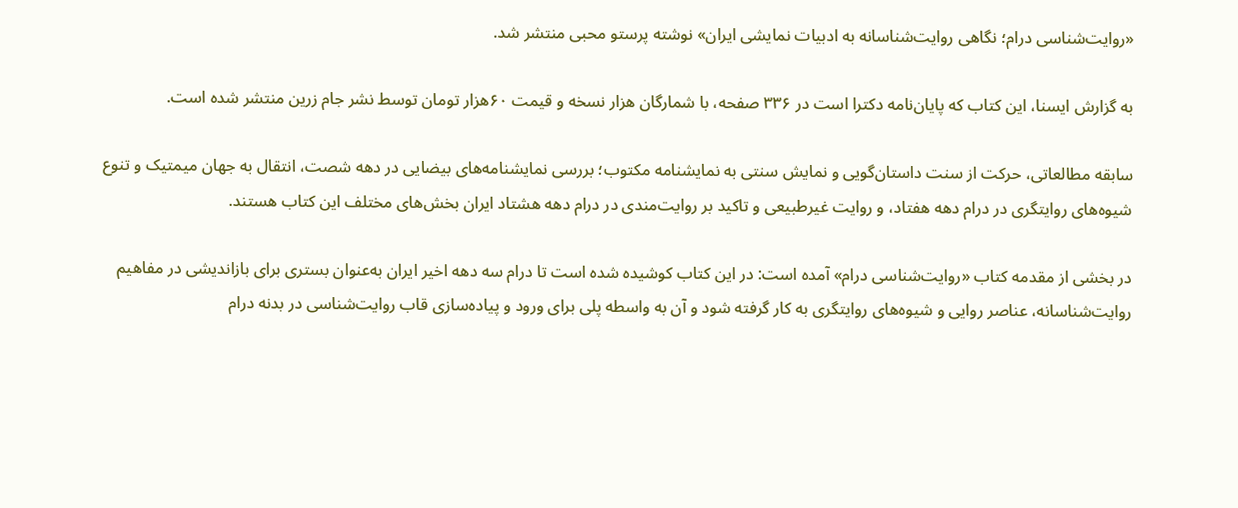«روایت‌شناسی درام؛ نگاهی روایت‌شناسانه به ادبیات نمایشی ایران» نوشته پرستو محبی منتشر شد.

به گزارش ایسنا، این کتاب که پایان‌نامه دکترا است در ۳۳۶ صفحه، با شمارگان هزار نسخه و قیمت ۶۰هزار تومان توسط نشر جام زرین منتشر شده است.

سابقه مطالعاتی، حرکت از سنت داستان‌گویی و نمایش سنتی به نمایشنامه مکتوب؛ بررسی نمایشنامه‌های بیضایی در دهه شصت، انتقال به جهان میمتیک و تنوع شیوه‌های روایتگری در درام دهه هفتاد، و روایت غیرطبیعی و تاکید بر روایت‌مندی در درام دهه هشتاد ایران بخش‌های مختلف این کتاب هستند.

در بخشی از مقدمه کتاب «روایت‌شناسی درام» آمده است: در این کتاب کوشیده شده است تا درام سه دهه اخیر ایران به‌عنوان بستری برای بازاندیشی در مفاهیم روایت‌شناسانه، عناصر روایی و شیوه‌های روایتگری به کار گرفته شود و آن به واسطه پلی برای ورود و پیاده‌سازی قاب روایت‌شناسی در بدنه درام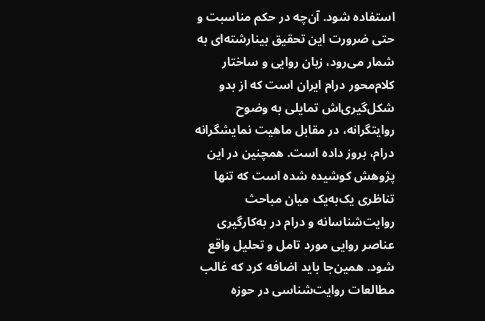استفاده شود. آن‌چه در حکم مناسبت و حتی ضرورت این تحقیق بینارشته‌ای به شمار می‌رود، زبان روایی و ساختار کلام‌محور درام ایران است که از بدو شکل‌گیری‌اش تمایلی به وضوح روایتگرانه، در مقابل ماهیت نمایشگرانه درام، بروز داده است. همچنین در این پژوهش کوشیده شده است که تنها تناظری یک‌به‌یک میان مباحث روایت‌شناسانه و درام در به‌کارگیری عناصر روایی مورد تامل و تحلیل واقع شود. همین‌جا باید اضافه کرد که غالب مطالعات روایت‌شناسی در حوزه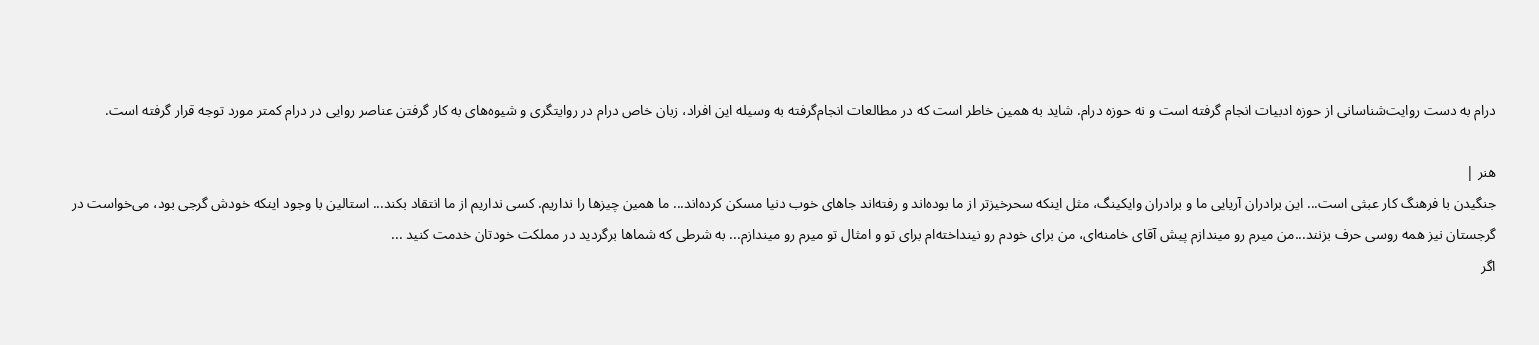درام به دست روایت‌شناسانی از حوزه ادبیات انجام گرفته است و نه حوزه درام. شاید به همین خاطر است که در مطالعات انجام‌گرفته به وسیله این افراد، زبان خاص درام در روایتگری و شیوه‌های به کار گرفتن عناصر روایی در درام کمتر مورد توجه قرار گرفته است.

هنر |
جنگیدن با فرهنگ کار عبثی است... این برادران آریایی ما و برادران وایکینگ، مثل اینکه سحرخیزتر از ما بوده‌اند و رفته‌اند جاهای خوب دنیا مسکن کرده‌اند... ما همین چیزها را نداریم. کسی نداریم از ما انتقاد بکند... استالین با وجود اینکه خودش گرجی بود، می‌خواست در گرجستان نیز همه روسی حرف بزنند...من میرم رو میندازم پیش آقای خامنه‌ای، من برای خودم رو نینداخته‌ام برای تو و امثال تو میرم رو میندازم... به شرطی که شماها برگردید در مملکت خودتان خدمت کنید ...
اگر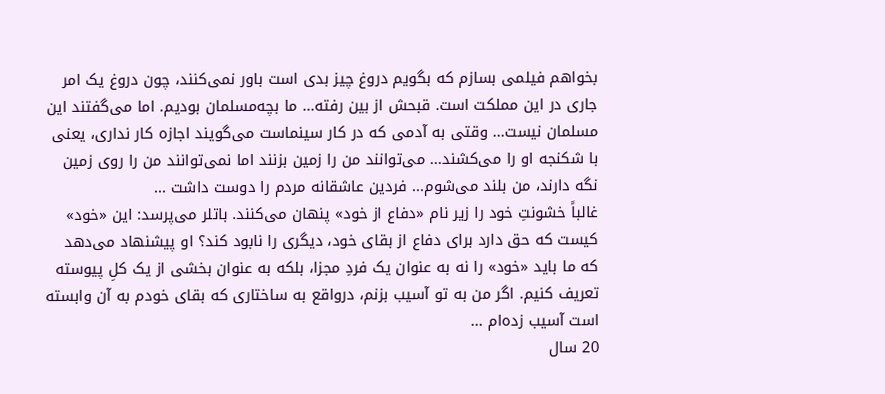بخواهم فیلمی بسازم که بگویم دروغ چیز بدی است باور نمی‌کنند، چون دروغ یک امر جاری در این مملکت است. قبحش از بین رفته... ما بچه‌مسلمان بودیم. اما می‌گفتند این مسلمان نیست... وقتی به آدمی که در کار سینماست می‌گویند اجازه کار نداری، یعنی با شکنجه او را می‌کشند... می‌توانند من را زمین بزنند اما نمی‌توانند من را روی زمین نگه دارند، من بلند می‌شوم... فردین عاشقانه مردم را دوست داشت ...
غالباً خشونتِ خود را زیر نام «دفاع از خود» پنهان می‌کنند. باتلر می‌پرسد: این «خود» کیست که حق دارد برای دفاع از بقای خود، دیگری را نابود کند؟ او پیشنهاد می‌دهد که ما باید «خود» را نه به عنوان یک فردِ مجزا، بلکه به عنوان بخشی از یک کلِ پیوسته تعریف کنیم. اگر من به تو آسیب بزنم، درواقع به ساختاری که بقای خودم به آن وابسته است آسیب زده‌ام ...
20 سال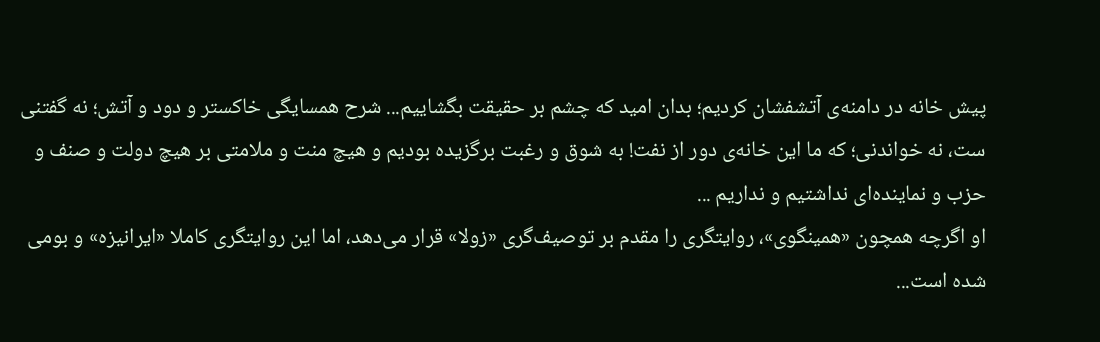پیش خانه در دامنه‌ی آتشفشان کردیم؛ بدان امید که چشم بر حقیقت بگشاییم... شرح همسایگی خاکستر و دود و آتش؛ نه گفتنی ست، نه خواندنی؛ که ما این خانه‌ی دور از نفت! به شوق و رغبت برگزیده بودیم و هیچ منت و ملامتی بر هیچ دولت و صنف و حزب و نماینده‌ای نداشتیم و نداریم ...
او اگرچه همچون «همینگوی»، روایتگری را مقدم بر توصیف‌گری «زولا» قرار می‌دهد، اما این روایتگری کاملا «ایرانیزه» و بومی شده است...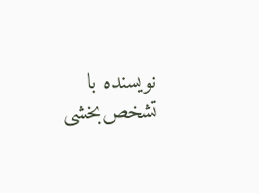نویسنده با تشخص‌بخشی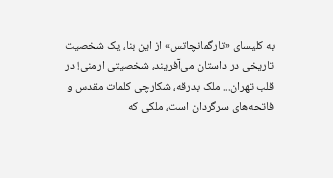به کلیسای «تارگمانچاتس» از این بنا، یک شخصیت تاریخی در داستان می‌آفریند، شخصیتی ارمنی! در قلب تهران... ملک بدرقه، شکارچی کلمات مقدس و فاتحه‌های سرگردان است، ملکی که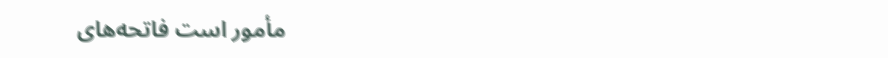مأمور است فاتحه‌های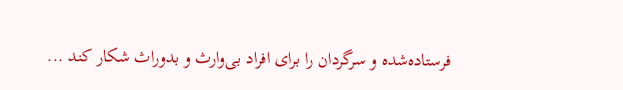فرستاده‌شده و سرگردان را برای افراد بی‌وارث و بد‌وراث شکار کند ...